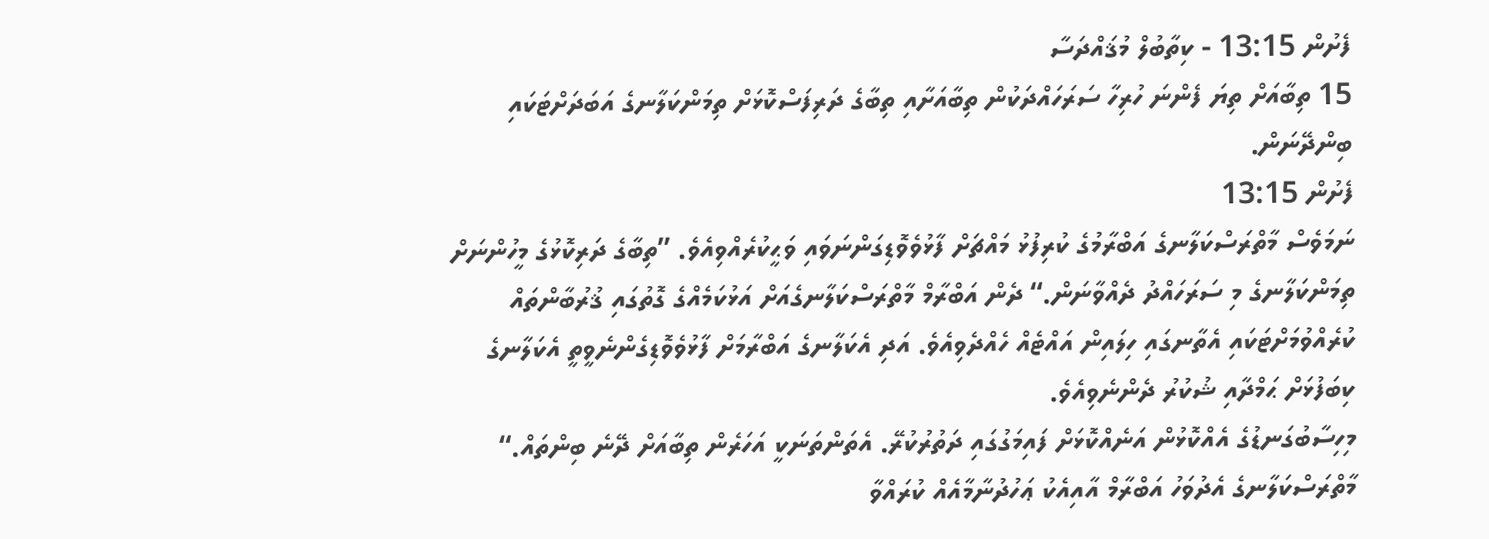ފެށުން 13:15 - ކިތާބުލް މުޤައްދަސާ
15 ތިބާއަށް ތިޔަ ފެންނަ ހުރިހާ ސަރަހައްދަކުން ތިބާއަށާއި ތިބާގެ ދަރިފަސްކޮޅަށް ތިމަންކަލާނގެ އަބަދަށްޓަކައި ބިންދޭނަން.
ފެށުން 13:15
ނަމަވެސް މާތްރަސްކަލާނގެ އަބްރާމުގެ ކުރިފުޅު މައްޗަށް ފާޅުވެވޮޑިގަންނަވައި ވަޙީކުރެއްވިއެވެ. ”ތިބާގެ ދަރިކޮޅުގެ މީހުންނަށް ތިމަންކަލާނގެ މި ސަރަހައްދު ދެއްވާނަން.“ ދެން އަބްރާމް މާތްރަސްކަލާނގެއަށް އަޅުކަމެއްގެ ގޮތުގައި ޤުރުބާންތައް ކުރެއްވުމަށްޓަކައި އެތާނގައި ހިލައިން އައްޓެއް ހެއްދެވިއެވެ. އަދި އެކަލާނގެ އަބްރާމަށް ފާޅުވެވޮޑިގެންނެވީތީ އެކަލާނގެ ކިބަފުޅަށް ޙަމްދާއި ޝުކުރު ދެންނެވިއެވެ.
މިހިސާބުގަނޑުގެ އެއްކޮޅުން އަނެއްކޮޅަށް ފައިމަގުގައި ދަތުރުކުރޭ. އެތަންތަނަކީ އަހަރެން ތިބާއަށް ދޭނެ ބިންތައް.“
މާތްރަސްކަލާނގެ އެދުވަހު އަބްރާމް އާއިއެކު ޢަހުދުނާމާއެއް ކުރައްވާ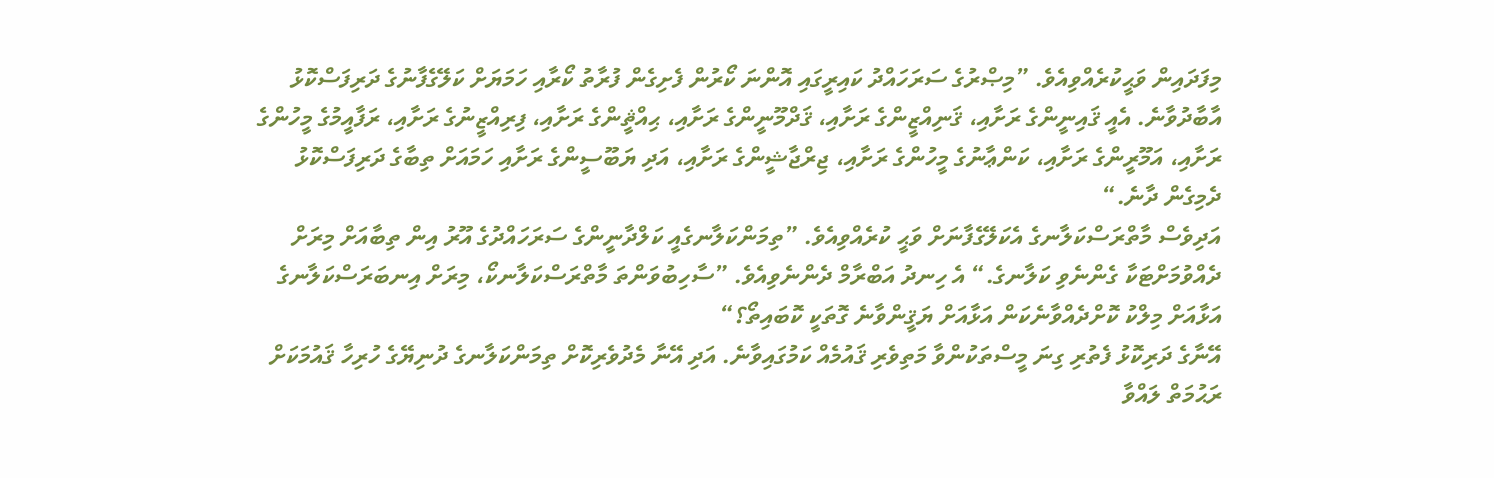މިފަދައިން ވަޙީކުރެއްވިއެވެ. ”މިޞްރުގެ ސަރަހައްދު ކައިރީގައި އޮންނަ ކޯރުން ފެށިގެން ފުރާތު ކޯރާއި ހަމަޔަށް ކަލޭގެފާނުގެ ދަރިފަސްކޮޅު އާބާދުވާނެ. އެއީ ޤައިނީންގެ ރަށާއި، ޤަނިއްޒީންގެ ރަށާއި، ޤަދްމޫނީންގެ ރަށާއި، ޙިއްޘީންގެ ރަށާއި، ފިރިއްޒީނުގެ ރަށާއި، ރަފާއީމުގެ މީހުންގެ ރަށާއި، އަމޫރީންގެ ރަށާއި، ކަންޢާނުގެ މީހުންގެ ރަށާއި، ޖިރްޖާޝީންގެ ރަށާއި، އަދި ޔަބޫސީންގެ ރަށާއި ހަމައަށް ތިބާގެ ދަރިފަސްކޮޅު ދެމިގެން ދާނެ.“
އަދިވެސް މާތްރަސްކަލާނގެ އެކަލޭގެފާނަށް ވަޙީ ކުރެއްވިއެވެ. ”ތިމަންކަލާނގެއީ ކަލްދާނީންގެ ސަރަހައްދުގެ އޫރު އިން ތިބާއަށް މިރަށް ދެއްވުމަށްޓަކާ ގެންނެވި ކަލާނގެ.“ އެ ހިނދު އަބްރާމް ދެންނެވިއެވެ. ”ސާހިބުވަންތަ މާތްރަސްކަލާނކޯ، މިރަށް އިނބަރަސްކަލާނގެ އަޅާއަށް މިލްކު ކޮށްދެއްވާނެކަން އަޅާއަށް ޔަޤީންވާނެ ގޮތަކީ ކޮބައިތޯ؟“
އޭނާގެ ދަރިކޮޅު ފެތުރި ގިނަ މީސްތަކުންވާ މަތިވެރި ޤައުމެއް ކަމުގައިވާނެ. އަދި އޭނާ މެދުވެރިކޮށް ތިމަންކަލާނގެ ދުނިޔޭގެ ހުރިހާ ޤައުމަކަށް ރަޙުމަތް ލައްވާ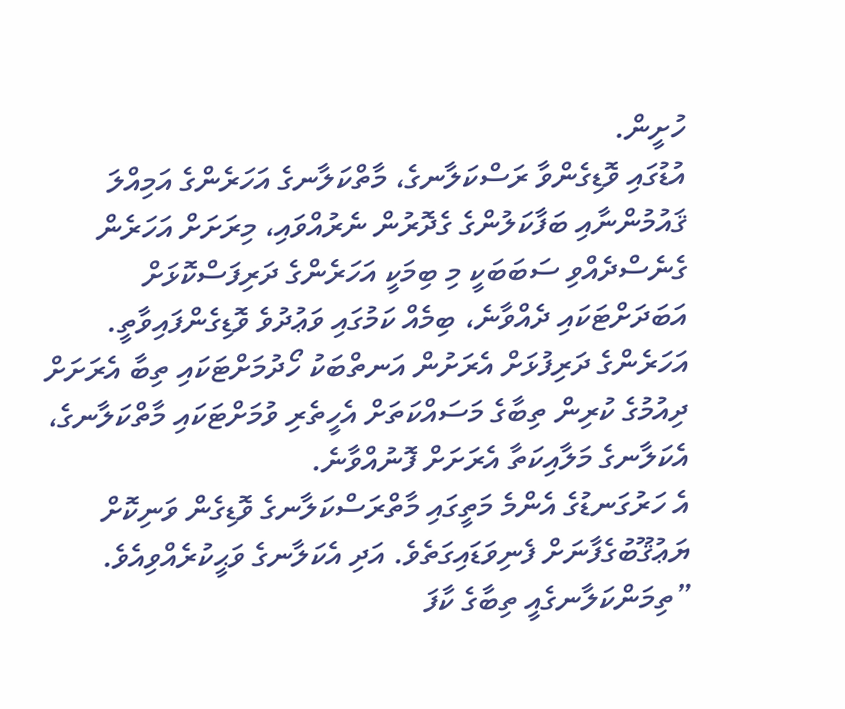ހުށީން.
އުޑުގައި ވޮޑިގެންވާ ރަސްކަލާނގެ، މާތްކަލާނގެ އަހަރެންގެ އަމިއްލަ ޤައުމުންނާއި ބަފާކަލުންގެ ގެދޮރުން ނެރުއްވައި، މިރަށަށް އަހަރެން ގެނެސްދެއްވި ސަބަބަކީ މި ބިމަކީ އަހަރެންގެ ދަރިފަސްކޮޅަށް އަބަދަށްޓަކައި ދެއްވާނެ، ބިމެއް ކަމުގައި ވަޢުދުވެ ވޮޑިގެންފައިވާތީ. އަހަރެންގެ ދަރިފުޅަށް އެރަށުން އަނތްބަކު ހޯދުމަށްޓަކައި ތިބާ އެރަށަށް ދިއުމުގެ ކުރިން ތިބާގެ މަސައްކަތަށް އެހީތެރި ވުމަށްޓަކައި މާތްކަލާނގެ، އެކަލާނގެ މަލާއިކަތާ އެރަށަށް ފޮނުއްވާނެ.
އެ ހަރުގަނޑުގެ އެންމެ މަތީގައި މާތްރަސްކަލާނގެ ވޮޑިގެން ވަނިކޮށް ޔަޢުޤޫބުގެފާނަށް ފެނިވަޑައިގަތެވެ. އަދި އެކަލާނގެ ވަޙީކުރެއްވިއެވެ. ”ތިމަންކަލާނގެއީ ތިބާގެ ކާފަ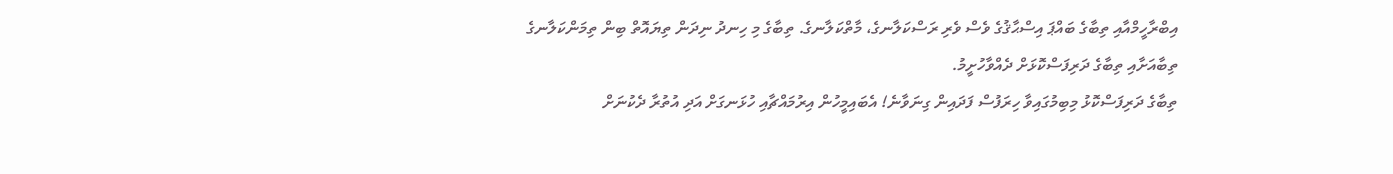އިބްރާހީމްއާއި ތިބާގެ ބައްޕަ އިސްޙާޤުގެ ވެސް ވެރި ރަސްކަލާނގެ، މާތްކަލާނގެ. ތިބާގެ މި ހިނދު ނިދަން ތިޔައޮތް ބިން ތިމަންކަލާނގެ ތިބާއަށާއި ތިބާގެ ދަރިފަސްކޮޅަށް ދެއްވާހުށީމު.
ތިބާގެ ދަރިފަސްކޮޅު މިބިމުގައިވާ ހިރަފުސް ފަދައިން ގިނަވާނެ! އެބައިމީހުން އިރުމައްޗާއި ހުޅަނގަށް އަދި އުތުރާ ދެކުނަށް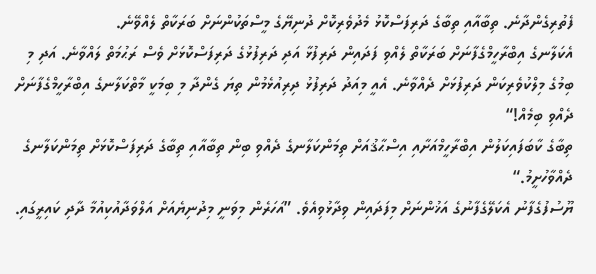ފެތުރިގެންދާނެ. ތިބާއާއި ތިބާގެ ދަރިފަސްކޮޅު މެދުވެރިކޮށް ދުނިޔޭގެ މީސްތަކުންނަށް ބަރަކާތް ލެއްވޭނެ.
އެކަލާނގެ އިބްރާހީމްގެފާނަށް ބަރަކާތް ލެއްވި ފަދައިން ދަރިފުޅާ އަދި ދަރިފުޅުގެ ދަރިފަސްކޮޅަށް ވެސް ރަޙުމަތް ލައްވާނެ. އަދި މި ބިމުގެ މިލްކުވެރިކަން ދަރިފުޅަށް ދެއްވާނެ. އެއީ މިއަދު ދަރިފުޅު ދިރިއުޅެމުން ތިޔަ ގެންދާ މި ބިމަކީ މާތްކަލާނގެ އިބްރާހީމްގެފާނަށް ދެއްވި ބިމެއް!“
ތިބާގެ ކާބަފައިކަލުން އިބްރާހީމްއަށާއި އިސްޙާޤުއަށް ތިމަންކަލާނގެ ދެއްވި ބިން ތިބާއާއި ތިބާގެ ދަރިފަސްކޮޅަށް ތިމަންކަލާނގެ ދެއްވާހުށީމު.“
ޔޫސުފުގެފާނު އެކަލޭގެފާނުގެ އަޚުންނަށް މިފަދައިން ވިދާޅުވިއެވެ. ”އަހަރެން މިވަނީ މިދުނިޔެއަށް އަލްވަދާއުކިއުމާ ދާދި ކައިރީގައި.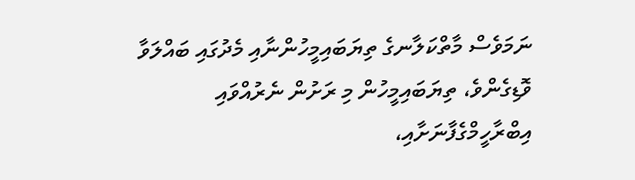ނަމަވެސް މާތްކަލާނގެ ތިޔަބައިމީހުންނާއި މެދުގައި ބައްލަވާ ވޮޑިގެންވެ، ތިޔަބައިމީހުން މި ރަށުން ނެރުއްވައި އިބްރާހީމްގެފާނަށާއި،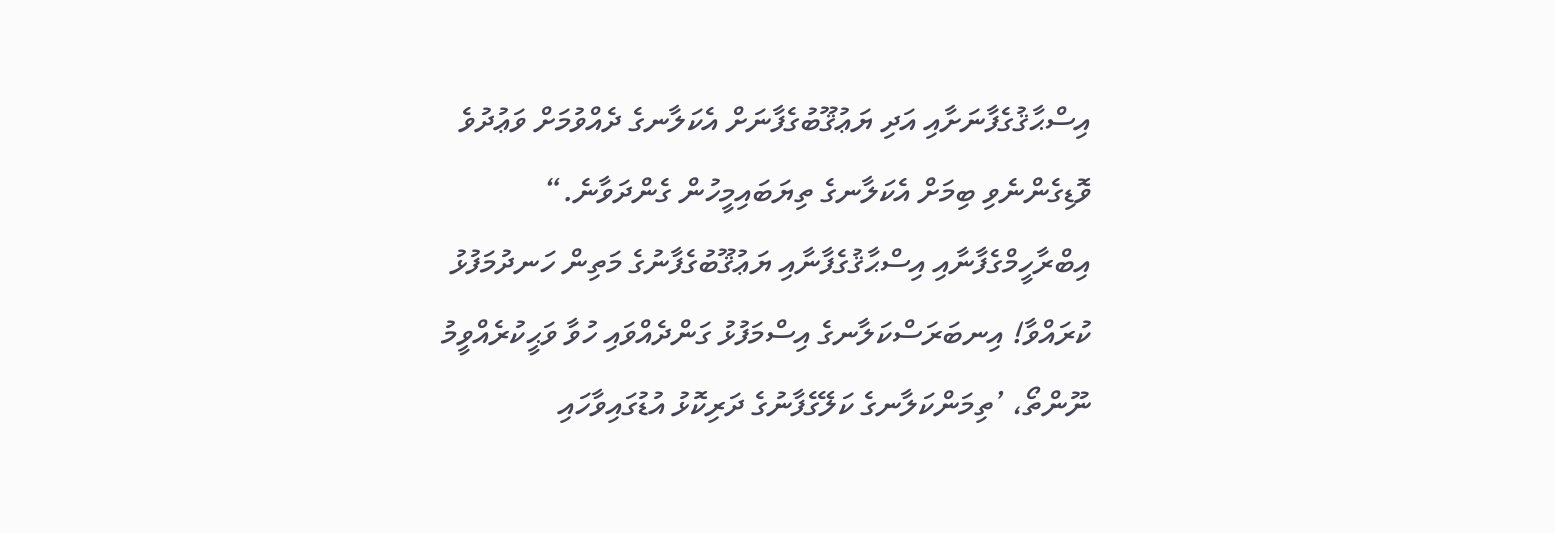އިސްޙާޤުގެފާނަށާއި އަދި ޔަޢުޤޫބުގެފާނަށް އެކަލާނގެ ދެއްވުމަށް ވަޢުދުވެ ވޮޑިގެންނެވި ބިމަށް އެކަލާނގެ ތިޔަބައިމީހުން ގެންދަވާނެ.“
އިބްރާހީމްގެފާނާއި އިސްޙާޤުގެފާނާއި ޔަޢުޤޫބުގެފާނުގެ މަތިން ހަނދުމަފުޅު ކުރައްވާ! އިނބަރަސްކަލާނގެ އިސްމަފުޅު ގަންދެއްވައި ހުވާ ވަޙީކުރެއްވީމު ނޫންތޯ، ’ތިމަންކަލާނގެ ކަލޭގެފާނުގެ ދަރިކޮޅު އުޑުގައިވާހައި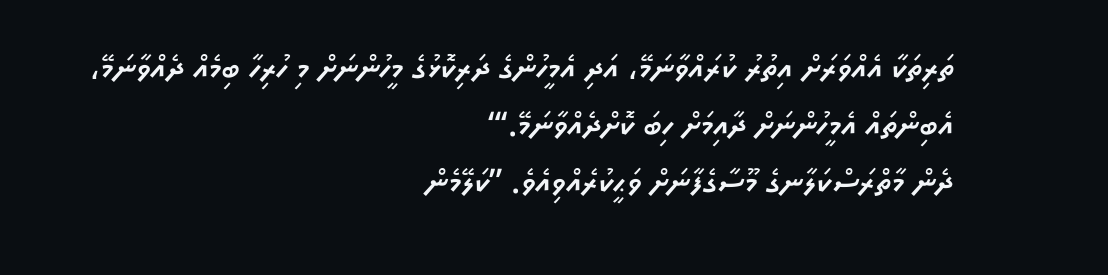ތަރިތަކާ އެއްވަރަށް އިތުރު ކުރައްވާނަމޭ، އަދި އެމީހުންގެ ދަރިކޮޅުގެ މީހުންނަށް މި ހުރިހާ ބިމެއް ދެއްވާނަމޭ، އެބިންތައް އެމީހުންނަށް ދާއިމަށް ހިބަ ކޮށްދެއްވާނަމޭ.‘“
ދެން މާތްރަސްކަލާނގެ މޫސާގެފާނަށް ވަޙީކުރެއްވިއެވެ. ”ކަލޭމެން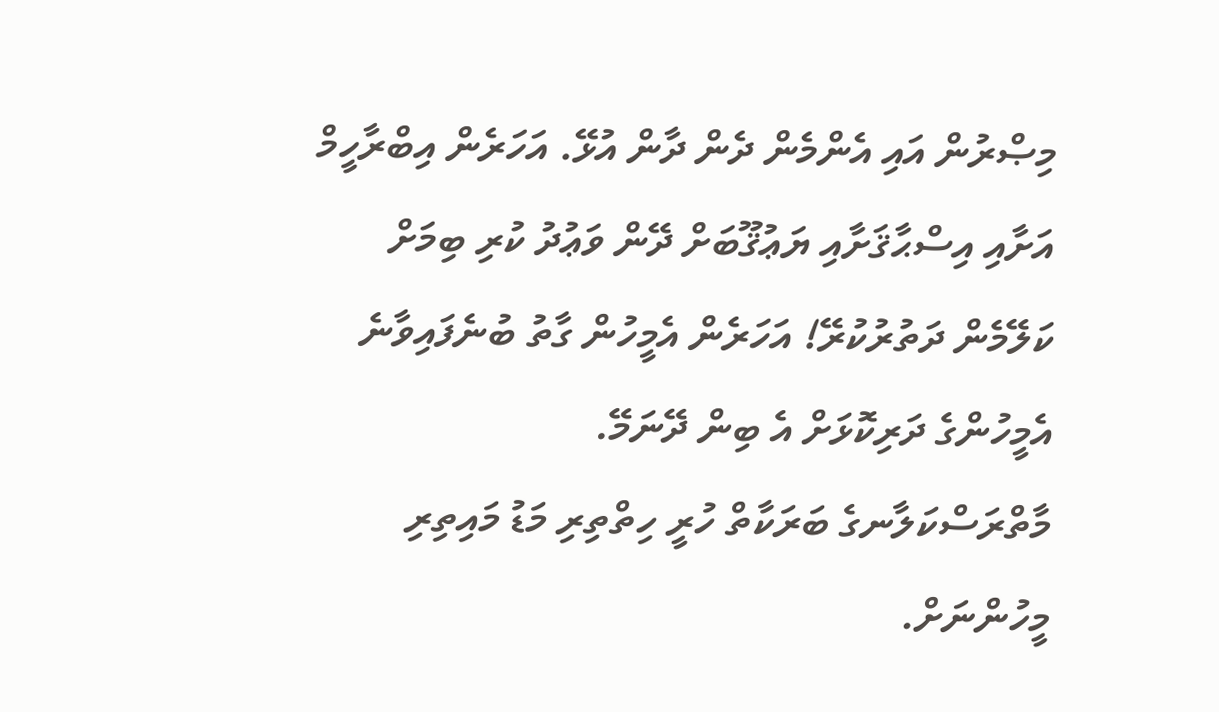މިޞްރުން އައި އެންމެން ދެން ދާން އުޅޭ. އަހަރެން އިބްރާހީމް އަށާއި އިސްޙާޤަށާއި ޔަޢުޤޫބަށް ދޭން ވަޢުދު ކުރި ބިމަށް ކަލޭމެން ދަތުރުކުރޭ! އަހަރެން އެމީހުން ގާތު ބުނެފައިވާނެ އެމީހުންގެ ދަރިކޮޅަށް އެ ބިން ދޭނަމޭ.
މާތްރަސްކަލާނގެ ބަރަކާތް ހުރީ ހިތްތިރި މަޑު މައިތިރި މީހުންނަށް.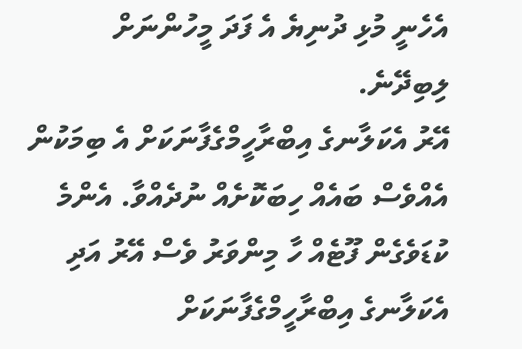އެހެނީ މުޅި ދުނިޔެ އެ ފަދަ މީހުންނަށް ލިބިދޭނެ.
އޭރު އެކަލާނގެ އިބްރާހީމްގެފާނަކަށް އެ ބިމަކުން އެއްވެސް ބައެއް ހިބަކޮށެއް ނުދެއްވާ. އެންމެ ކުޑަވެގެން ފޫޓެއް ހާ މިންވަރު ވެސް އޭރު އަދި އެކަލާނގެ އިބްރާހީމްގެފާނަކަށް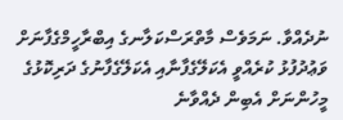ނުދެއްވާ. ނަމަވެސް މާތްރަސްކަލާނގެ އިބްރާހީމްގެފާނަށް ވަޢުދުފުޅު ކުރެއްވީ އެކަލޭގެފާނާއި އެކަލޭގެފާނުގެ ދަރިކޮޅުގެ މީހުންނަށް އެބިން ދެއްވާނެ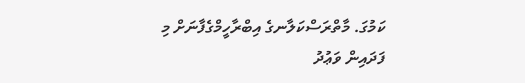ކަމުގަ. މާތްރަސްކަލާނގެ އިބްރާހީމްގެފާނަށް މި ފަދައިން ވަޢުދު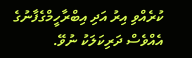ކުރެއްވި އިރު އަދި އިބްރާހީމްގެފާނުގެ އެއްވެސް ދަރިކަލަކު ނުވޭ.